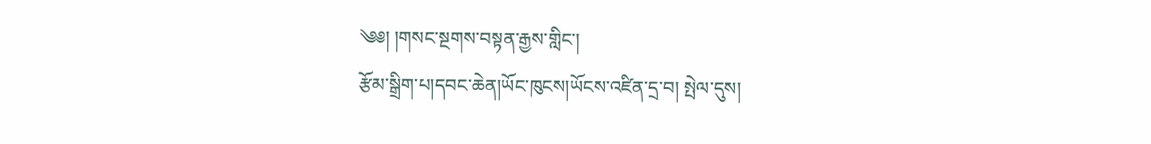༄༅། །གསང་སྔགས་བསྟན་རྒྱས་གླིང་།
རྩོམ་སྒྲིག་པ།དབང་ཆེན།ཡོང་ཁུངས།ཡོངས་འཛིན་དྲ་བ། སྤེལ་དུས།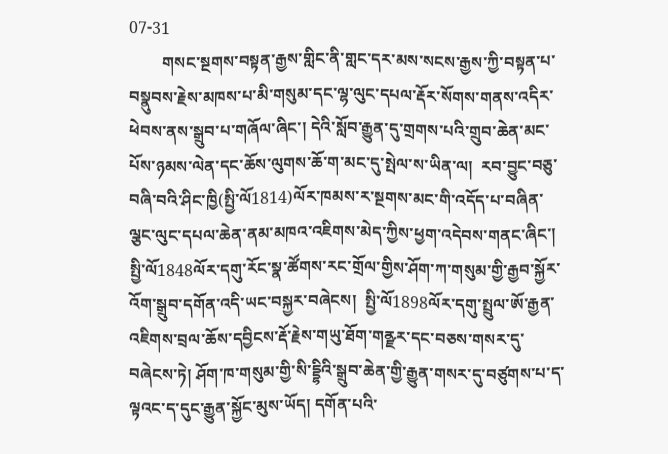07-31
        གསང་སྔགས་བསྟན་རྒྱས་གླིང་ནི་གླང་དར་མས་སངས་རྒྱས་ཀྱི་བསྟན་པ་བསྣུབས་རྗེས་མཁས་པ་མི་གསུམ་དང་ལྷ་ལུང་དཔལ་རྡོར་སོགས་གནས་འདིར་ཕེབས་ནས་སྒྲུབ་པ་གཞོལ་ཞིང་། དེའི་སློབ་རྒྱུན་དུ་གྲགས་པའི་གྲུབ་ཆེན་མང་པོས་ཉམས་ལེན་དང་ཆོས་ལུགས་ཆོ་ག་མང་དུ་སྤེལ་ས་ཡིན་ལ།  རབ་བྱུང་བཅུ་བཞི་བའི་ཤིང་ཁྱི(སྤྱི་ལོ1814)ལོར་ཁམས་ར་སྔགས་མང་གི་འདོད་པ་བཞིན་ལྕང་ལུང་དཔལ་ཆེན་ནམ་མཁའ་འཇིགས་མེད་ཀྱིས་ཕྱག་འདེབས་གནང་ཞིང་། སྤྱི་ལོ1848ལོར་དགུ་རོང་སྣ་ཚོགས་རང་གྲོལ་གྱིས་ཤོག་ཀ་གསུམ་གྱི་རྒྱབ་སྐྱོར་འོག་སྒྲུབ་དགོན་འདི་ཡང་བསྐྱར་བཞེངས།  སྤྱི་ལོ1898ལོར་དགུ་སྤྲུལ་ཨོ་རྒྱན་འཇིགས་བྲལ་ཆོས་དབྱིངས་རྡོ་རྗེས་གཡུ་ཐོག་གནྫར་དང་བཅས་གསར་དུ་བཞེངས་ཏེ། ཤོག་ཁ་གསུམ་གྱི་སི་དྡྷིའི་སྒྲུབ་ཆེན་གྱི་རྒྱུན་གསར་དུ་བཙུགས་པ་ད་ལྟའང་ད་དུང་རྒྱུན་སྐྱོང་མུས་ཡོད། དགོན་པའི་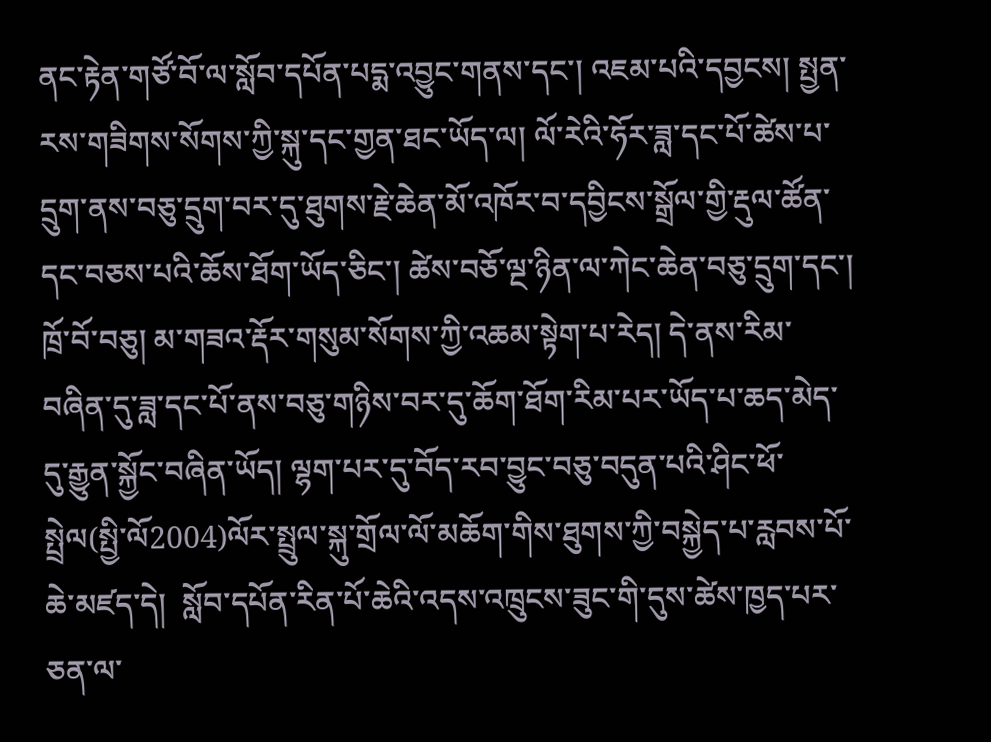ནང་རྟེན་གཙོ་བོ་ལ་སློབ་དཔོན་པདྨ་འབྱུང་གནས་དང་། འཇམ་པའི་དབྱངས། སྤྱན་རས་གཟིགས་སོགས་ཀྱི་སྐུ་དང་གྱན་ཐང་ཡོད་ལ། ལོ་རེའི་ཧོར་ཟླ་དང་པོ་ཚེས་པ་དྲུག་ནས་བཅུ་དྲུག་བར་དུ་ཐུགས་རྗེ་ཆེན་མོ་འཁོར་བ་དབྱིངས་སྒྲོལ་གྱི་རྡུལ་ཚོན་དང་བཅས་པའི་ཆོས་ཐོག་ཡོད་ཅིང་། ཚེས་བཅོ་ལྔ་ཉིན་ལ་ཀེང་ཆེན་བཅུ་དྲུག་དང་། ཁྲོ་བོ་བཅུ། མ་གཟའ་རྡོར་གསུམ་སོགས་ཀྱི་འཆམ་སྟེག་པ་རེད། དེ་ནས་རིམ་བཞིན་དུ་ཟླ་དང་པོ་ནས་བཅུ་གཉིས་བར་དུ་ཆོག་ཐོག་རིམ་པར་ཡོད་པ་ཆད་མེད་དུ་རྒྱུན་སྐྱོང་བཞིན་ཡོད། ལྷག་པར་དུ་བོད་རབ་བྱུང་བཅུ་བདུན་པའི་ཤིང་ཕོ་སྤྲེལ(སྤྱི་ལོ2004)ལོར་སྤྲུལ་སྐུ་གྲོལ་ལོ་མཆོག་གིས་ཐུགས་ཀྱི་བསྐྱེད་པ་རླབས་པོ་ཆེ་མཛད་དེ།  སློབ་དཔོན་རིན་པོ་ཆེའི་འདས་འཁྲུངས་ཟུང་གི་དུས་ཚེས་ཁྱད་པར་ཅན་ལ་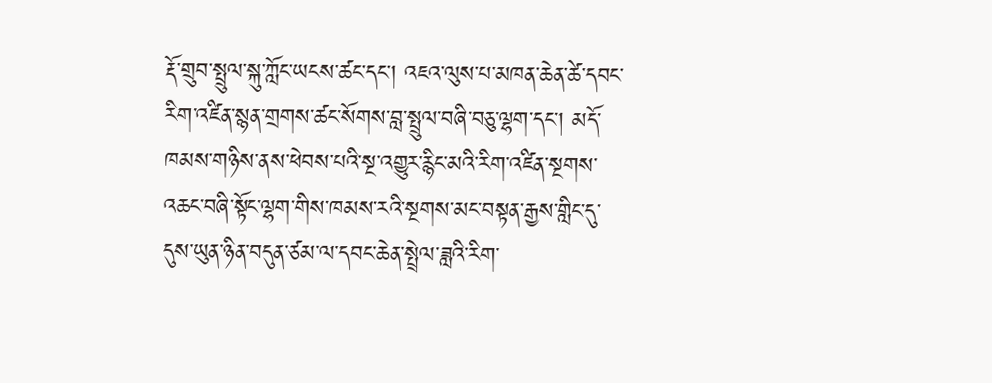རྡོ་གྲུབ་སྤྲུལ་སྐུ་ཀློང་ཡངས་ཚང་དང་། འཇའ་ལུས་པ་མཁན་ཆེན་ཚེ་དབང་རིག་འཛིན་སྙན་གྲགས་ཚང་སོགས་བླ་སྤྲུལ་བཞི་བཅུ་ལྷག་དང་། མདོ་ཁམས་གཉིས་ནས་ཕེབས་པའི་སྔ་འགྱུར་རྙིང་མའི་རིག་འཛིན་སྔགས་འཆང་བཞི་སྟོང་ལྷག་གིས་ཁམས་རའི་སྔགས་མང་བསྟན་རྒྱས་གླིང་དུ་དུས་ཡུན་ཉིན་བདུན་ཙམ་ལ་དབང་ཆེན་སྤྲེལ་ཟླའི་རིག་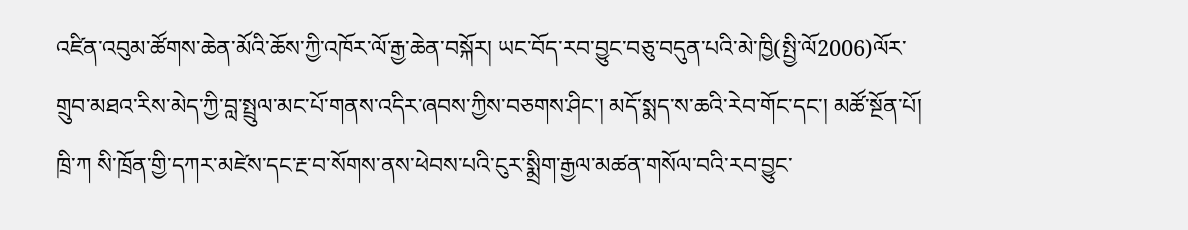འཛིན་འབུམ་ཚོགས་ཆེན་མོའི་ཆོས་ཀྱི་འཁོར་ལོ་རྒྱ་ཆེན་བསྐོར། ཡང་བོད་རབ་བྱུང་བཅུ་བདུན་པའི་མེ་ཁྱི(སྤྱི་ལོ2006)ལོར་གྲུབ་མཐའ་རིས་མེད་ཀྱི་བླ་སྤྲུལ་མང་པོ་གནས་འདིར་ཞབས་ཀྱིས་བཅགས་ཤིང་། མདོ་སྨད་ས་ཆའི་རེབ་གོང་དང་། མཚོ་སྔོན་པོ། ཁྲི་ཀ སི་ཁྲོན་གྱི་དཀར་མཛེས་དང་རྔ་བ་སོགས་ནས་ཕེབས་པའི་ངུར་སྨྲིག་རྒྱལ་མཚན་གསོལ་བའི་རབ་བྱུང་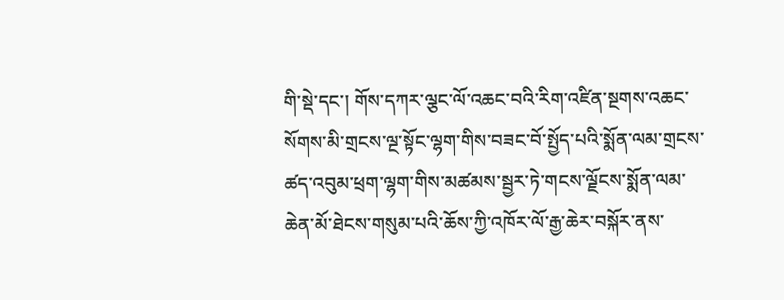གི་སྡེ་དང་། གོས་དཀར་ལྕང་ལོ་འཆང་བའི་རིག་འཛིན་སྔགས་འཆང་སོགས་མི་གྲངས་ལྔ་སྟོང་ལྷག་གིས་བཟང་བོ་སྤྱོད་པའི་སྨོན་ལམ་གྲངས་ཚད་འབུམ་ཕྲག་ལྷག་གིས་མཚམས་སྦྱར་ཏེ་གངས་ལྗོངས་སྨོན་ལམ་ཆེན་མོ་ཐེངས་གསུམ་པའི་ཆོས་ཀྱི་འཁོར་ལོ་རྒྱ་ཆེར་བསྐོར་ནས་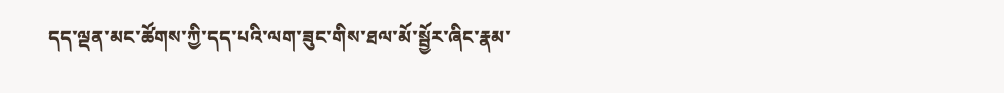དད་ལྡན་མང་ཚོགས་ཀྱི་དད་པའི་ལག་ཟུང་གིས་ཐལ་མོ་སྦྱོར་ཞིང་རྣམ་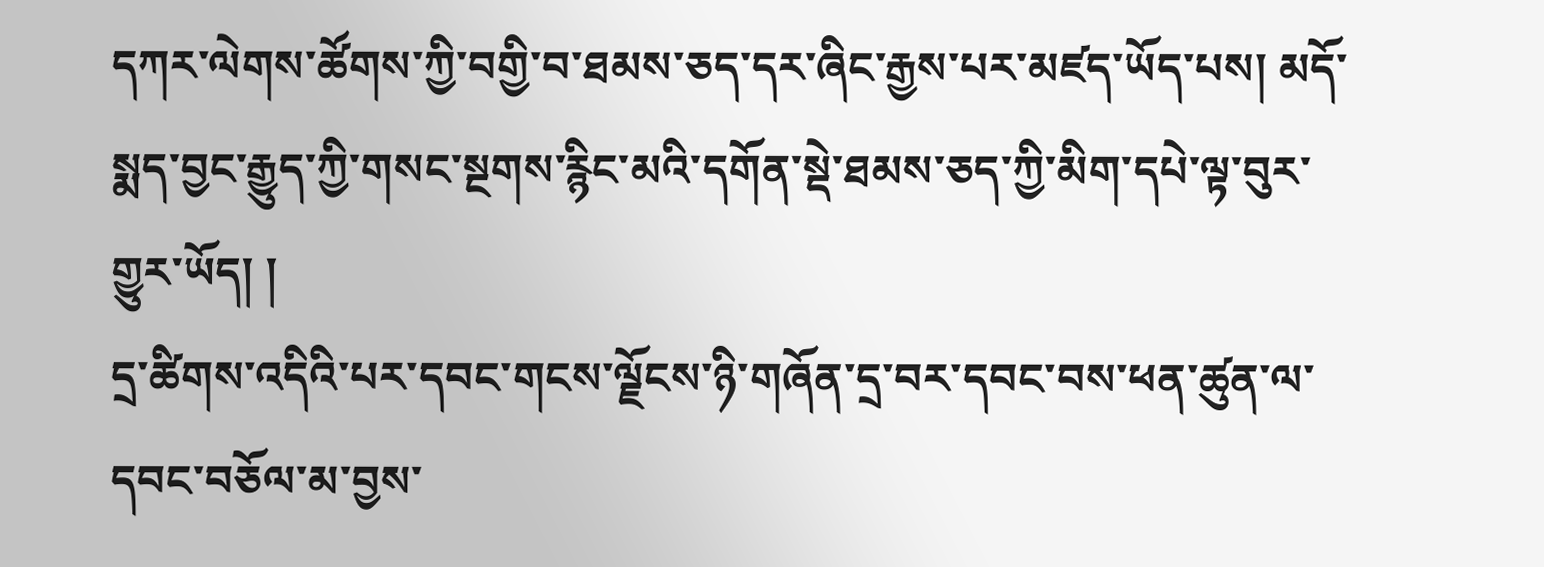དཀར་ལེགས་ཚོགས་ཀྱི་བགྱི་བ་ཐམས་ཅད་དར་ཞིང་རྒྱས་པར་མཛད་ཡོད་པས། མདོ་སྨད་བྱང་རྒྱུད་ཀྱི་གསང་སྔགས་རྙིང་མའི་དགོན་སྡེ་ཐམས་ཅད་ཀྱི་མིག་དཔེ་ལྟ་བུར་གྱུར་ཡོད། །
དྲ་ཚིགས་འདིའི་པར་དབང་གངས་ལྗོངས་ཉི་གཞོན་དྲ་བར་དབང་བས་ཕན་ཚུན་ལ་དབང་བཅོལ་མ་བྱས་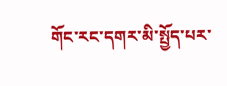གོང་རང་དགར་མི་སྤྱོད་པར་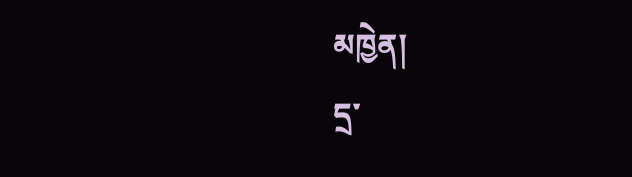མཁྱེན།
དྲ་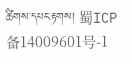ཚིགས་དཔང་རྟགས། 蜀ICP备14009601号-1